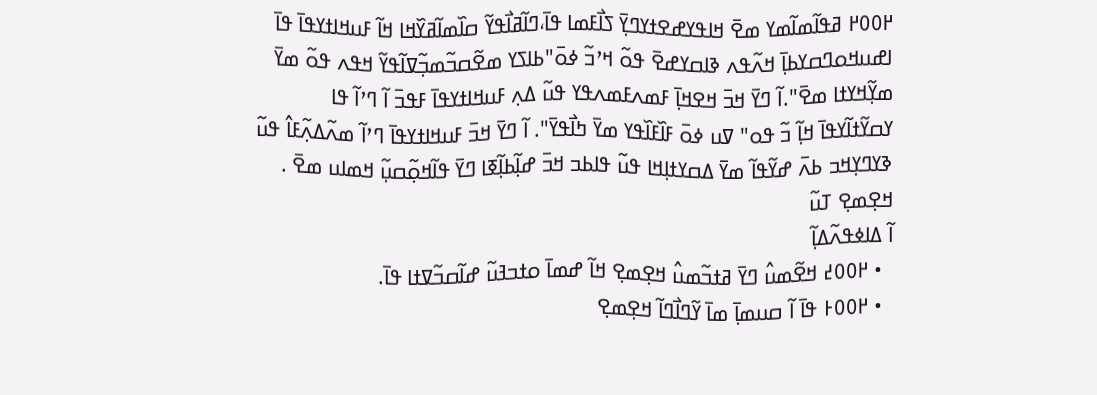߂߀߀߂ ߥߟߊ߬ߘߊ߬ߘߌ ߘߐ߫ ߞߊߟߌߝߐߙߌߣߌ߲߫ ߖߊ߯ߓߘߊ ߟߊ߫،ߣߊ߬ߥߊ߯ߟߌ߬ ߛߊ߰ߘߊ߬ߥߌ߰ߞߊ ߞߊ߬ ߓߎߞߊߙߌߟߊ߫ ߟߊ߫ ߊߝߎߞߋߣߛߌߕߊ߲߫ ߞߍ߬ߟߍ ߢߊߛߌߝߐ߫ ߟߋ߬ ߞߴߏ߬ ߦߋ߫"ߕߊߖߌ ߘߐ߬ߛߏ߬ߘߏ߲߬ߜߊ߬ߟߌ߬ ߞߟߍ ߟߋ߬ ߘߌ߫ ߘߌ߲߬ߞߌߙߊ ߘߐ߫".ߊ߬ ߣߌ߫ ߞߏ߫ ߞߐߞߊ߲߫ ߓߘߍߓߘߍߟߌ ߟߎ߬ ߡߍ߲ ߓߎߞߊߙߌߟߊ߫ ߓߟߏ߫ ߊ߬ ߣߴߊ߬ ߟߊ ߌߛߌ߬ߙߊ߬ߌߟߊ߫ ߞߊ߲߬ ߏ߬ ߟߋ" ߜߎ ߦߋ߫ ߓߊ߰ߓߊ߰ߟߌ ߘߌ߫ ߤߊ߯ߟߌ߫". ߊ߬ ߣߌ߫ ߞߏ߫ ߓߎߞߊߙߌߟߊ߫ ߣߴߊ߬ ߘߍ߬ߡߍ߲߬ߓߊ߮ ߟߎ߬ ߢߌߣߌ߲ߞߏ ߕߍ߫ ߝߌ߬ߟߊ߬ ߘߌ߫ ߡߛߌߙߊ߲ߞߊ ߟߎ߬ ߟߊߕߏ ߞߏ߫ ߝߊ߲߬ߕߊ߲߬ߧߊ ߣߌ߫ ߟߊ߬ߞߋ߲߬ߛߎ߲߬ ߞߘߊߎ ߘߐ߫ .
ߞߐ߲ߘߐ߲ ߠߎ߬
ߊ߬ ߡߊߦߟߍ߬ߡߊ߲߬
  • ߂߀߀߄ ߞߐ߬ߘߎ߮ ߣߌ߫ ߥߙߏ߬ߘߎ߮ ߞߐ߲ߘߐ߲ ߞߊ߬ ߝߘߊ߫ ߋߙߏߔߎ߬ ߝߊ߬ߛߏ߬ߜߙߊ ߟߊ߫.
  • ߂߀߀߅ ߟߊ߫ ߊ߬ ߛߎߘߊ߲߫ ߘߊ߫ ߌ߬ߣߊ߯ߣߊ߬ ߞߐ߲ߘߐ߲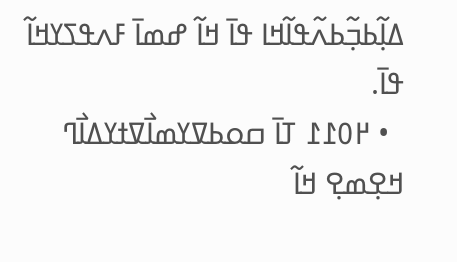ߡߊ߲߬ߕߏ߲߬ߕߍ߬ߟߊ߬ߞߊ ߟߊ߫ ߞߊ߬ ߝߘߊ߫ ߓߍߟߖߌߞߊ߬ ߟߊ߫.
  • ߂߀߁߁ ߠߊ߫ ߛߋߕߜߌߘߊ߯ߜߙߌߡߊ߯ߣ ߞߐ߲ߘߐ߲ ߞߊ߬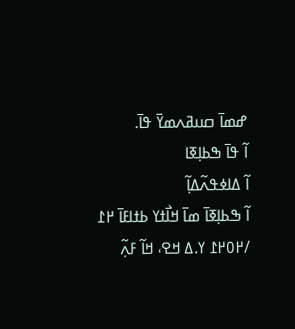ߝߘߊ߫ ߛߎߥߍߘߌ߫ ߟߊ߫.
ߊ߬ ߟߊ߫ ߒߕߊ߲ߧߊ
ߊ߬ ߡߊߦߟߍ߬ߡߊ߲߬
ߊ߬ ߒߕߊ߲ߧߊ߫ ߘߊ߫ ߞߊ߯ߙߌ ߕߙߊߓߊ߫ ߂߁ /߂߀߂߁ ߌ.ߡ ߞߐ، ߞߊ߬ ߓߍ߲߬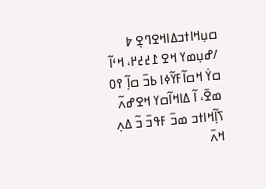ߛߎ߲ߞߊߙߏߡߊߞߐߣߐ߲ ߈ /ߝߎ߲ߘߌ ߞߐ ߁߄߄߂، ߞߵߊ߬ ߛߌ߭ ߞߛߊ߬ߓߌ߬ߦߊ ߕߏ߫ ߛߊ߲߬ ߉߀ ߘߐ߫، ߊ߬ ߡߊߞߊ߬ߛߌ ߞߐߝߍ߬ ߖߊ߲߬ߞߊߙߏ ߘߏ߫ ߓߟߏ߫ ߏ߬ ߡߍ߲ ߞߍ߫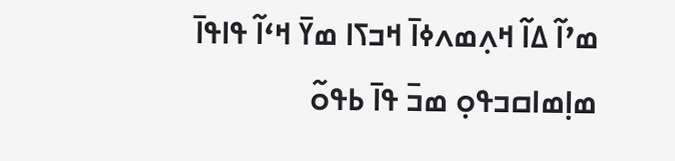ߘߴߊ߬ ߡߊ߬ ߞߍ߲ߘߍߦߊ߫ ߞߏߖߊ ߘߌ߫ ߞߵߊ߬ ߟߊߟߊ߫ ߘߊ߲ߘߊߛߏߟߋ߲ ߘߏ߫ ߟߊ߫ ߕߟߋ߬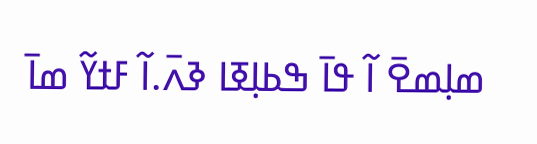ߘߊ߲ߘߐ߫ ߊ߬ ߟߊ߫ ߒߕߊ߲ߧߊ ߢߍ߫.ߊ߬ ߓߙߌ߬ ߘߊ߫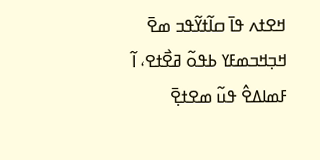ߞߐߙߍ ߟߊ߫ ߛߊ߬ߙߌ߬ߟߏ ߘߐ߫ ߞߏ߲ߞߏߘߓߌ ߕߟߋ߬ ߥߐ߯ߙߐ، ߊ߬ ߓߘߊߡߐ߮ ߟߎ߬ ߘߐߙߐ߲߫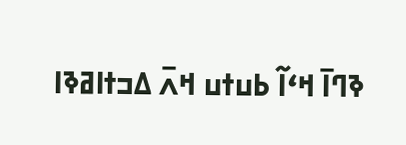ߢߣߊ߫ ߞߵߊ߬ ߕߎߙߎ ߞߍ߫ ߡߏߙߊߥߢߊ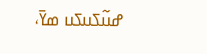ߝߎ߬ߖߎߖߎ ߘߌ߫،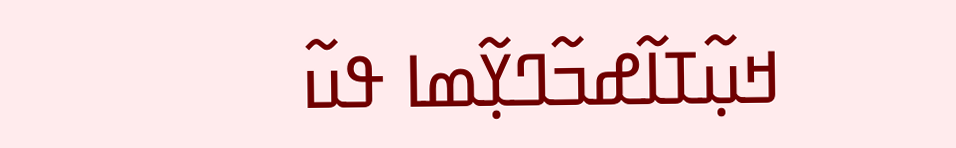ߞߎ߲߬ߠߊ߬ߝߏ߬ߣߌ߲߬ߘߊ ߟߎ߬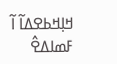ߞߊ߲ߞߕߐߡߊ߬ ߊ߬ ߓߘߊߡߐ߮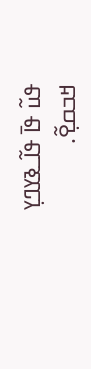ߟߎ߬ ߟߊ߫ ߟߊ߬ߺߢߌߣߌ߲ ߞߏߛߐ߲߬.